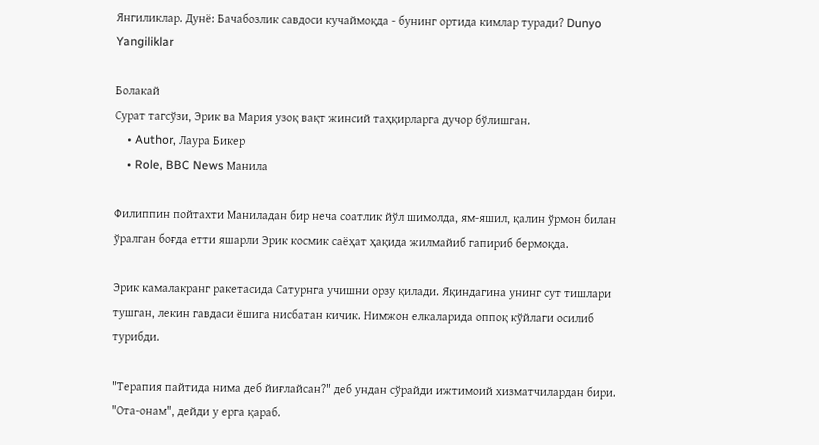Янгиликлар. Дунё: Бачабозлик савдоси кучаймоқда - бунинг ортида кимлар туради? Dunyo Yangiliklar

Болакай
Сурат тагсўзи, Эрик ва Мария узоқ вақт жинсий таҳқирларга дучор бўлишган.
    • Author, Лаура Бикер
    • Role, BBC News Манила

Филиппин пойтахти Маниладан бир неча соатлик йўл шимолда, ям-яшил, қалин ўрмон билан ўралган боғда етти яшарли Эрик космик саёҳат ҳақида жилмайиб гапириб бермоқда.

Эрик камалакранг ракетасида Сатурнга учишни орзу қилади. Яқиндагина унинг сут тишлари тушган, лекин гавдаси ёшига нисбатан кичик. Нимжон елкаларида оппоқ кўйлаги осилиб турибди.

"Терапия пайтида нима деб йиғлайсан?" деб ундан сўрайди ижтимоий хизматчилардан бири. "Ота-онам", дейди у ерга қараб.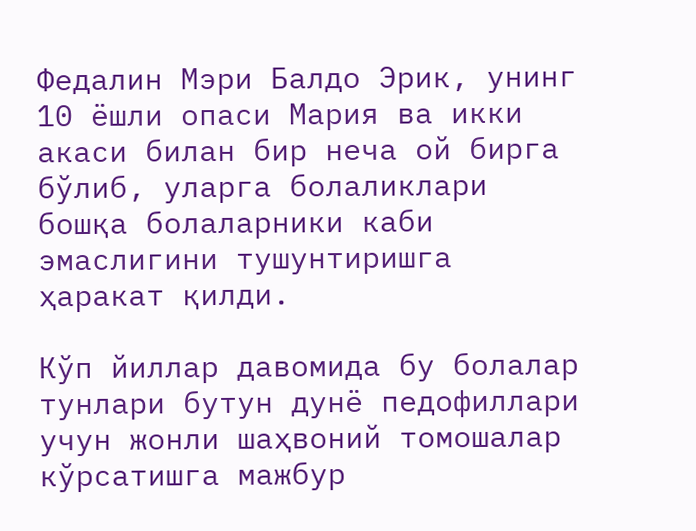Федалин Мэри Балдо Эрик, унинг 10 ёшли опаси Мария ва икки акаси билан бир неча ой бирга бўлиб, уларга болаликлари бошқа болаларники каби эмаслигини тушунтиришга ҳаракат қилди.

Кўп йиллар давомида бу болалар тунлари бутун дунё педофиллари учун жонли шаҳвоний томошалар кўрсатишга мажбур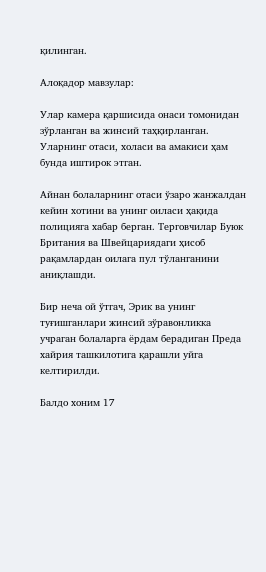қилинган.

Алоқадор мавзулар:

Улар камера қаршисида онаси томонидан зўрланган ва жинсий таҳқирланган. Уларнинг отаси, холаси ва амакиси ҳам бунда иштирок этган.

Айнан болаларнинг отаси ўзаро жанжалдан кейин хотини ва унинг оиласи ҳақида полицияга хабар берган. Терговчилар Буюк Британия ва Швейцариядаги ҳисоб рақамлардан оилага пул тўланганини аниқлашди.

Бир неча ой ўтгач, Эрик ва унинг туғишганлари жинсий зўравонликка учраган болаларга ёрдам берадиган Преда хайрия ташкилотига қарашли уйга келтирилди.

Балдо хоним 17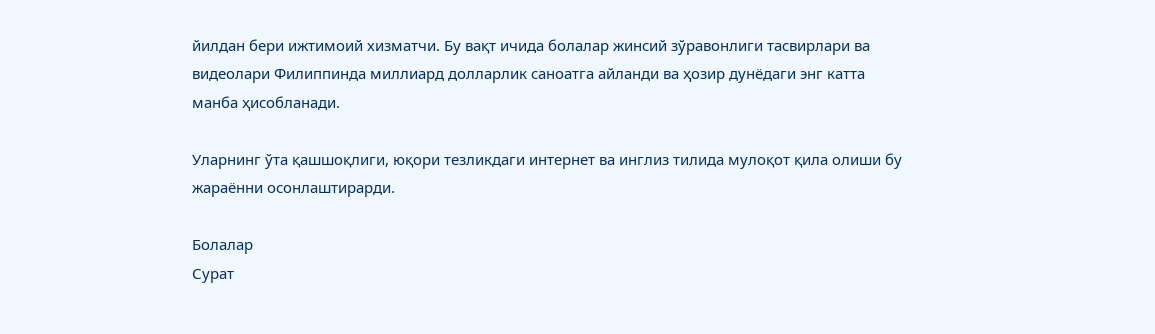йилдан бери ижтимоий хизматчи. Бу вақт ичида болалар жинсий зўравонлиги тасвирлари ва видеолари Филиппинда миллиард долларлик саноатга айланди ва ҳозир дунёдаги энг катта манба ҳисобланади.

Уларнинг ўта қашшоқлиги, юқори тезликдаги интернет ва инглиз тилида мулоқот қила олиши бу жараённи осонлаштирарди.

Болалар
Сурат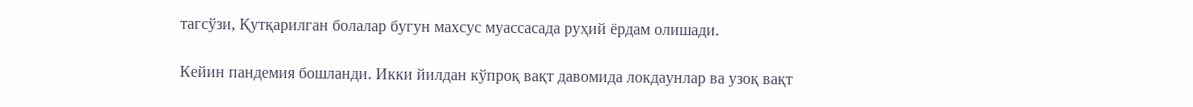тагсўзи, Қутқарилган болалар бугун махсус муассасада руҳий ёрдам олишади.

Кейин пандемия бошланди. Икки йилдан кўпроқ вақт давомида локдаунлар ва узоқ вақт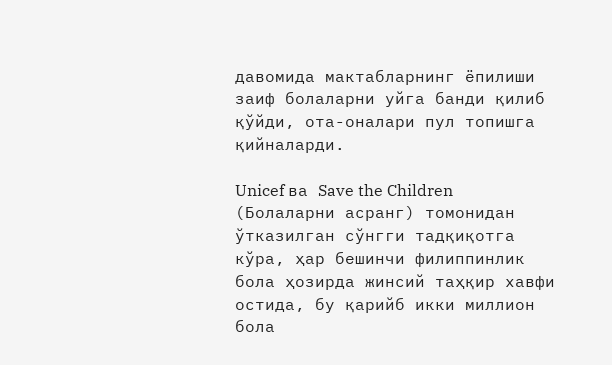давомида мактабларнинг ёпилиши заиф болаларни уйга банди қилиб қўйди, ота-оналари пул топишга қийналарди.

Unicef ва Save the Children (Болаларни асранг) томонидан ўтказилган сўнгги тадқиқотга кўра, ҳар бешинчи филиппинлик бола ҳозирда жинсий таҳқир хавфи остида, бу қарийб икки миллион бола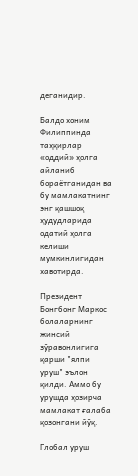деганидир.

Балдо хоним Филиппинда таҳқирлар «оддий» ҳолга айланиб бораётганидан ва бу мамлакатнинг энг қашшоқ ҳудудларида одатий ҳолга келиши мумкинлигидан хавотирда.

Президент Бонгбонг Маркос болаларнинг жинсий зўравонлигига қарши "ялпи уруш" эълон қилди. Аммо бу урушда ҳозирча мамлакат ғалаба қозонгани йўқ.

Глобал уруш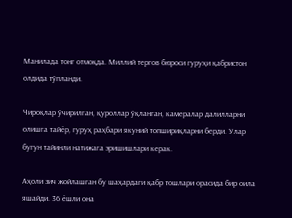Манилада тонг отмоқда. Миллий тергов бюроси гуруҳи қабристон олдида тўпланди.

Чироқлар ўчирилган, қуроллар ўқланган, камералар далилларни олишга тайёр, гуруҳ раҳбари якуний топшириқларни берди. Улар бугун тайинли натижага эришишлари керак.

Аҳоли зич жойлашган бу шаҳардаги қабр тошлари орасида бир оила яшайди. 36 ёшли она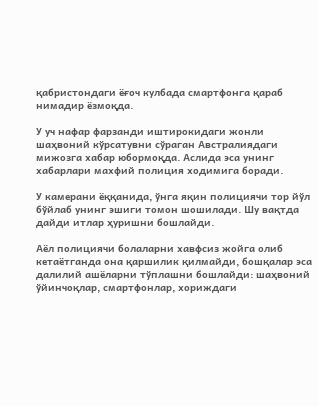қабристондаги ёғоч кулбада смартфонга қараб нимадир ёзмоқда.

У уч нафар фарзанди иштирокидаги жонли шаҳвоний кўрсатувни сўраган Австралиядаги мижозга хабар юбормоқда. Аслида эса унинг хабарлари махфий полиция ходимига боради.

У камерани ёққанида, ўнга яқин полициячи тор йўл бўйлаб унинг эшиги томон шошилади. Шу вақтда дайди итлар ҳуришни бошлайди.

Аёл полициячи болаларни хавфсиз жойга олиб кетаётганда она қаршилик қилмайди, бошқалар эса далилий ашёларни тўплашни бошлайди: шаҳвоний ўйинчоқлар, смартфонлар, хориждаги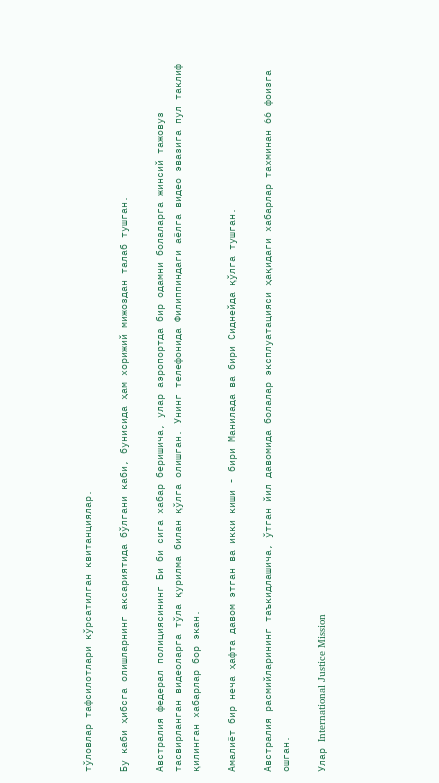тўловлар тафсилотлари кўрсатилган квитанциялар.

Бу каби ҳибсга олишларнинг аксариятида бўлгани каби, бунисида ҳам хорижий мижоздан талаб тушган.

Австралия федерал полициясининг Би би сига хабар беришича, улар аэропортда бир одамни болаларга жинсий тажовуз тасвирланган видеоларга тўла қурилма билан қўлга олишган. Унинг телефонида Филиппиндаги аёлга видео эвазига пул таклиф қилинган хабарлар бор экан.

Амалиёт бир неча ҳафта давом этган ва икки киши - бири Манилада ва бири Сиднейда қўлга тушган.

Австралия расмийларининг таъкидлашича, ўтган йил давомида болалар эксплуатацияси ҳақидаги хабарлар тахминан 66 фоизга ошган.

Улар International Justice Mission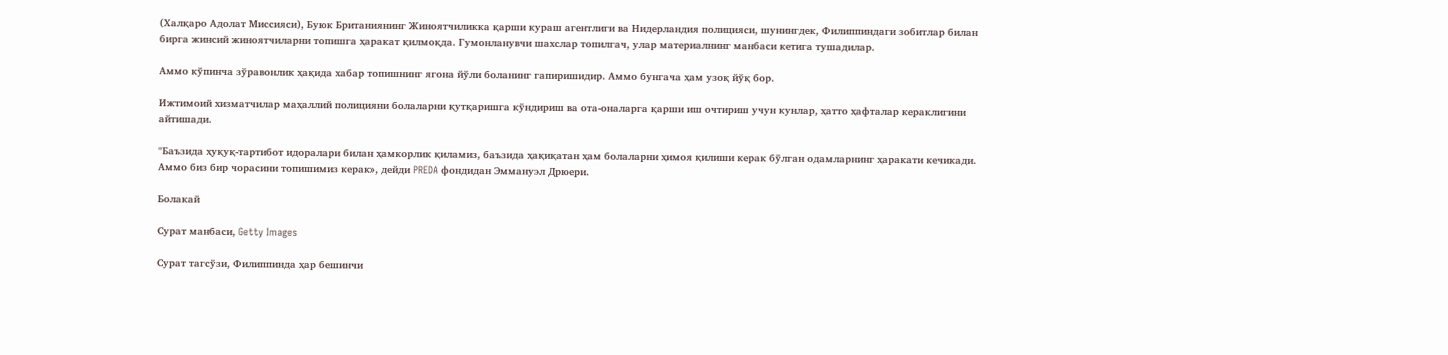(Халқаро Адолат Миссияси), Буюк Британиянинг Жиноятчиликка қарши кураш агентлиги ва Нидерландия полицияси, шунингдек, Филиппиндаги зобитлар билан бирга жинсий жиноятчиларни топишга ҳаракат қилмоқда. Гумонланувчи шахслар топилгач, улар материалнинг манбаси кетига тушадилар.

Аммо кўпинча зўравонлик ҳақида хабар топишнинг ягона йўли боланинг гапиришидир. Аммо бунгача ҳам узоқ йўқ бор.

Ижтимоий хизматчилар маҳаллий полицияни болаларни қутқаришга кўндириш ва ота-оналарга қарши иш очтириш учун кунлар, ҳатто ҳафталар кераклигини айтишади.

"Баъзида ҳуқуқ-тартибот идоралари билан ҳамкорлик қиламиз, баъзида ҳақиқатан ҳам болаларни ҳимоя қилиши керак бўлган одамларнинг ҳаракати кечикади. Аммо биз бир чорасини топишимиз керак», дейди PREDA фондидан Эммануэл Дрюери.

Болакай

Сурат манбаси, Getty Images

Сурат тагсўзи, Филиппинда ҳар бешинчи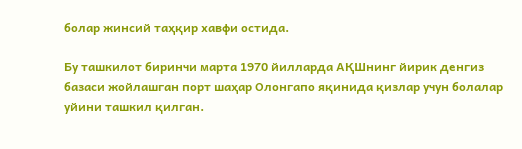болар жинсий таҳқир хавфи остида.

Бу ташкилот биринчи марта 1970 йилларда АҚШнинг йирик денгиз базаси жойлашган порт шаҳар Олонгапо яқинида қизлар учун болалар уйини ташкил қилган.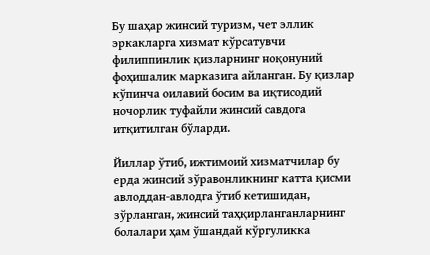Бу шаҳар жинсий туризм, чет эллик эркакларга хизмат кўрсатувчи филиппинлик қизларнинг ноқонуний фоҳишалик марказига айланган. Бу қизлар кўпинча оилавий босим ва иқтисодий ночорлик туфайли жинсий савдога итқитилган бўларди.

Йиллар ўтиб, ижтимоий хизматчилар бу ерда жинсий зўравонликнинг катта қисми авлоддан-авлодга ўтиб кетишидан, зўрланган, жинсий таҳқирланганларнинг болалари ҳам ўшандай кўргуликка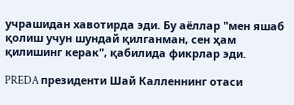учрашидан хавотирда эди. Бу аёллар "мен яшаб қолиш учун шундай қилганман, сен ҳам қилишинг керак", қабилида фикрлар эди.

PREDA президенти Шай Калленнинг отаси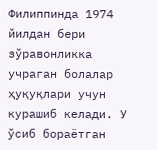Филиппинда 1974 йилдан бери зўравонликка учраган болалар ҳуқуқлари учун курашиб келади. У ўсиб бораётган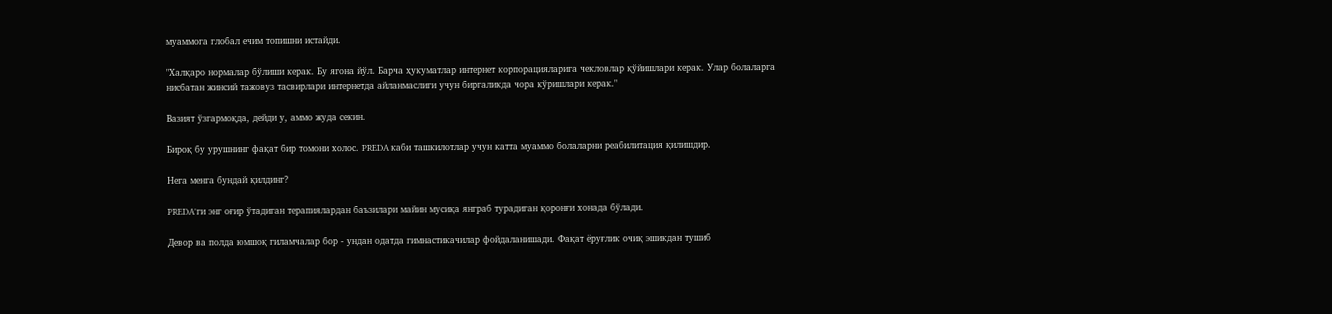муаммога глобал ечим топишни истайди.

"Халқаро нормалар бўлиши керак. Бу ягона йўл. Барча ҳукуматлар интернет корпорацияларига чекловлар қўйишлари керак. Улар болаларга нисбатан жинсий тажовуз тасвирлари интернетда айланмаслиги учун биргаликда чора кўришлари керак."

Вазият ўзгармоқда, дейди у, аммо жуда секин.

Бироқ бу урушнинг фақат бир томони холос. PREDA каби ташкилотлар учун катта муаммо болаларни реабилитация қилишдир.

Нега менга бундай қилдинг?

PREDA'ги энг оғир ўтадиган терапиялардан баъзилари майин мусиқа янграб турадиган қоронғи хонада бўлади.

Девор ва полда юмшоқ гиламчалар бор - ундан одатда гимнастикачилар фойдаланишади. Фақат ёруғлик очиқ эшикдан тушиб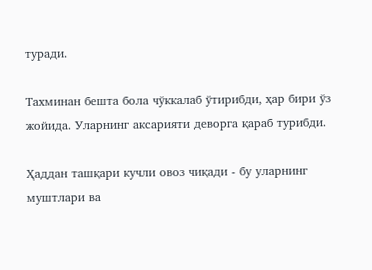туради.

Тахминан бешта бола чўккалаб ўтирибди, ҳар бири ўз жойида. Уларнинг аксарияти деворга қараб турибди.

Ҳаддан ташқари кучли овоз чиқади - бу уларнинг муштлари ва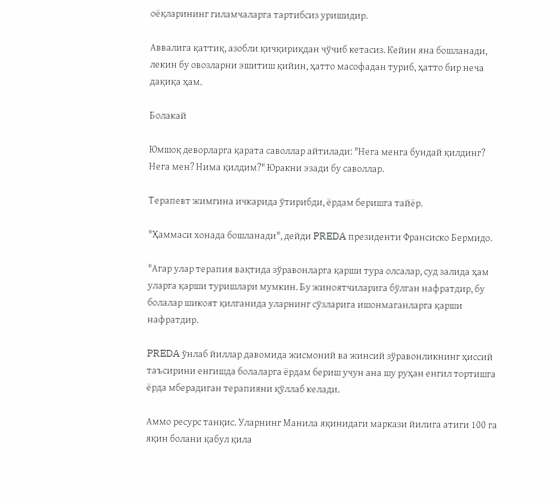оёқларининг гиламчаларга тартибсиз уришидир.

Аввалига қаттиқ, азобли қичқириқдан чўчиб кетасиз. Кейин яна бошланади, лекин бу овозларни эшитиш қийин, ҳатто масофадан туриб, ҳатто бир неча дақиқа ҳам.

Болакай

Юмшоқ деворларга қарата саволлар айтилади: "Нега менга бундай қилдинг? Нега мен? Нима қилдим?" Юракни эзади бу саволлар.

Терапевт жимгина ичкарида ўтирибди, ёрдам беришга тайёр.

"Ҳаммаси хонада бошланади", дейди PREDA президенти Франсиско Бермидо.

"Агар улар терапия вақтида зўравонларга қарши тура олсалар, суд залида ҳам уларга қарши туришлари мумкин. Бу жиноятчиларига бўлган нафратдир, бу болалар шикоят қилганида уларнинг сўзларига ишонмаганларга қарши нафратдир.

PREDA ўнлаб йиллар давомида жисмоний ва жинсий зўравонликнинг ҳиссий таъсирини енгишда болаларга ёрдам бериш учун ана шу руҳан енгил тортишга ёрда мберадиган терапияни қўллаб келади.

Аммо ресурс танқис. Уларнинг Манила яқинидаги маркази йилига атиги 100 га яқин болани қабул қила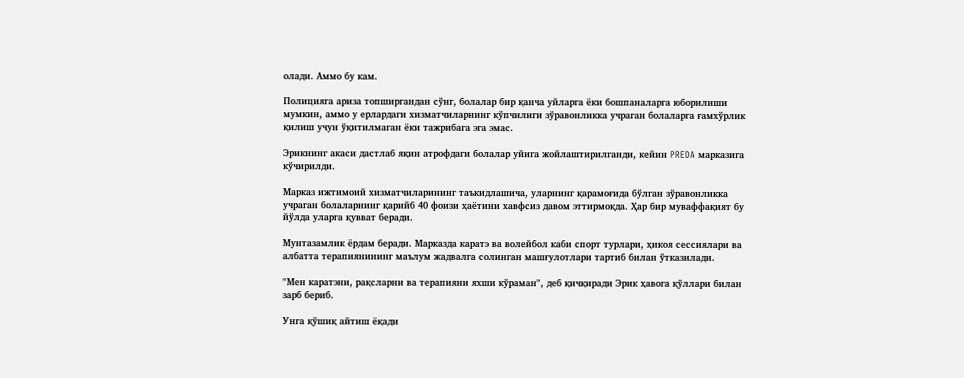олади. Аммо бу кам.

Полицияга ариза топширгандан сўнг, болалар бир қанча уйларга ёки бошпаналарга юборилиши мумкин, аммо у ерлардаги хизматчиларнинг кўпчилиги зўравонликка учраган болаларга ғамхўрлик қилиш учун ўқитилмаган ёки тажрибага эга эмас.

Эрикнинг акаси дастлаб яқин атрофдаги болалар уйига жойлаштирилганди, кейин PREDA марказига кўчирилди.

Марказ ижтимоий хизматчиларининг таъкидлашича, уларнинг қарамоғида бўлган зўравонликка учраган болаларнинг қарийб 40 фоизи ҳаётини хавфсиз давом эттирмоқда. Ҳар бир муваффақият бу йўлда уларга қувват беради.

Мунтазамлик ёрдам беради. Марказда каратэ ва волейбол каби спорт турлари, ҳикоя сессиялари ва албатта терапиянининг маълум жадвалга солинган машғулотлари тартиб билан ўтказилади.

"Мен каратэни, рақсларни ва терапияни яхши кўраман", деб қичқиради Эрик ҳавога қўллари билан зарб бериб.

Унга қўшиқ айтиш ёқади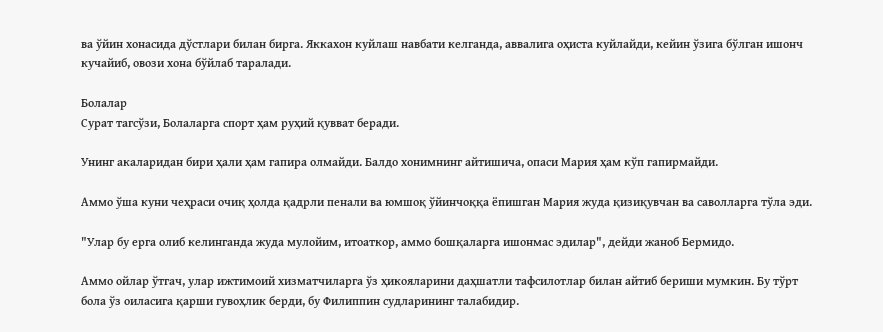ва ўйин хонасида дўстлари билан бирга. Яккахон куйлаш навбати келганда, аввалига оҳиста куйлайди, кейин ўзига бўлган ишонч кучайиб, овози хона бўйлаб таралади.

Болалар
Сурат тагсўзи, Болаларга спорт ҳам руҳий қувват беради.

Унинг акаларидан бири ҳали ҳам гапира олмайди. Балдо хонимнинг айтишича, опаси Мария ҳам кўп гапирмайди.

Аммо ўша куни чеҳраси очиқ ҳолда қадрли пенали ва юмшоқ ўйинчоққа ёпишган Мария жуда қизиқувчан ва саволларга тўла эди.

"Улар бу ерга олиб келинганда жуда мулойим, итоаткор, аммо бошқаларга ишонмас эдилар", дейди жаноб Бермидо.

Аммо ойлар ўтгач, улар ижтимоий хизматчиларга ўз ҳикояларини даҳшатли тафсилотлар билан айтиб бериши мумкин. Бу тўрт бола ўз оиласига қарши гувоҳлик берди, бу Филиппин судларининг талабидир.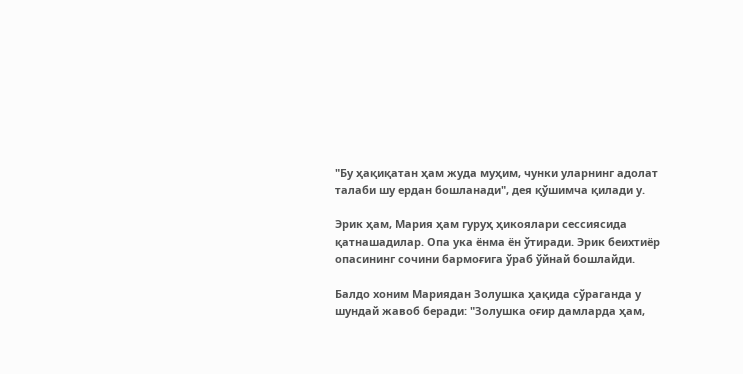"Бу ҳақиқатан ҳам жуда муҳим, чунки уларнинг адолат талаби шу ердан бошланади", дея қўшимча қилади у.

Эрик ҳам, Мария ҳам гуруҳ ҳикоялари сессиясида қатнашадилар. Опа ука ёнма ён ўтиради. Эрик беихтиёр опасининг сочини бармоғига ўраб ўйнай бошлайди.

Балдо хоним Мариядан Золушка ҳақида сўраганда у шундай жавоб беради: "Золушка оғир дамларда ҳам,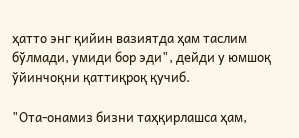ҳатто энг қийин вазиятда ҳам таслим бўлмади, умиди бор эди", дейди у юмшоқ ўйинчоқни қаттиқроқ қучиб.

"Ота-онамиз бизни таҳқирлашса ҳам,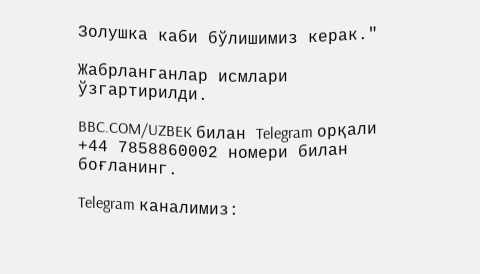Золушка каби бўлишимиз керак."

Жабрланганлар исмлари ўзгартирилди.

BBC.COM/UZBEK билан Telegram орқали +44 7858860002 номери билан боғланинг.

Telegram каналимиз: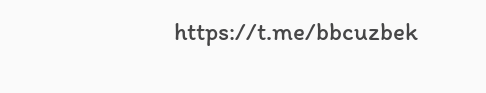https://t.me/bbcuzbek